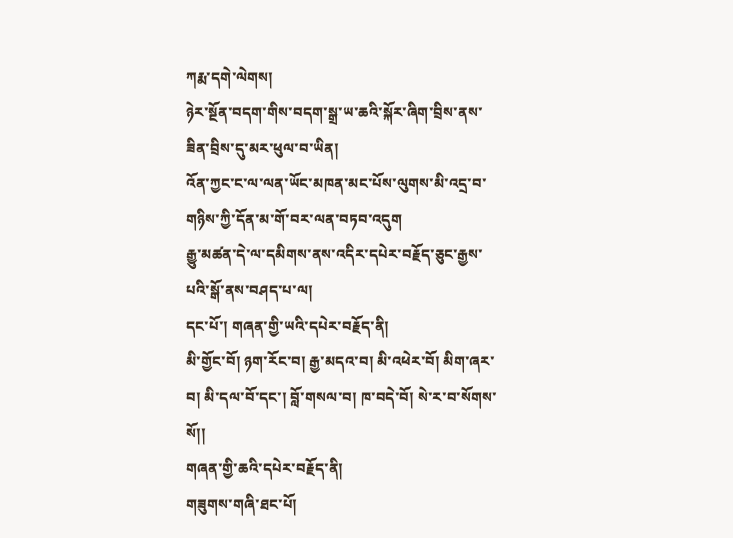ཀརྨ་དགེ་ལེགས།
ཉེར་སྔོན་བདག་གིས་བདག་སྒྲ་ཡ་ཆའི་སྐོར་ཞིག་བྲིས་ནས་ཟིན་བྲིས་དུ་མར་ཕུལ་བ་ཡིན།
འོན་ཀྱང་ང་ལ་ལན་ཡོང་མཁན་མང་པོས་ལུགས་མི་འདྲ་བ་གཉིས་ཀྱི་དོན་མ་གོ་བར་ལན་བཏབ་འདུག
རྒྱུ་མཚན་དེ་ལ་དམིགས་ནས་འདིར་དཔེར་བརྗོད་ཅུང་རྒྱས་པའི་སྒོ་ནས་བཤད་པ་ལ།
དང་པོ་། གཞན་གྱི་ཡའི་དཔེར་བརྗོད་ནི།
མི་གྱོང་བོ། ཉག་རོང་བ། རྒྱ་མདའ་བ། མི་འཕེར་བོ། མིག་ཞར་བ། མི་དལ་བོ་དང་། བློ་གསལ་བ། ཁ་བདེ་བོ། སེ་ར་བ་སོགས་སོ།།
གཞན་གྱི་ཆའི་དཔེར་བརྗོད་ནི།
གཟུགས་གཞི་ཐང་པོ།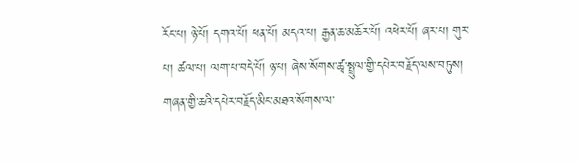རོང་པ། ཉེ་པོ། དགའ་པོ། ཕན་པོ། མདའ་པ། རྒྱན་ཆ་མཆོར་པོ། འཕེར་པོ། ཞར་པ། གུར་པ། ཚལ་པ། ལག་པ་བདེ་པོ། ཉ་པ། ཞེས་སོགས་ཚྭ་སྤྲུལ་གྱི་དཔེར་བརྗོད་ལས་བཏུས།
གཞན་གྱི་ཆའི་དཔེར་བརྗོད་མིང་མཐའ་སོགས་ལ་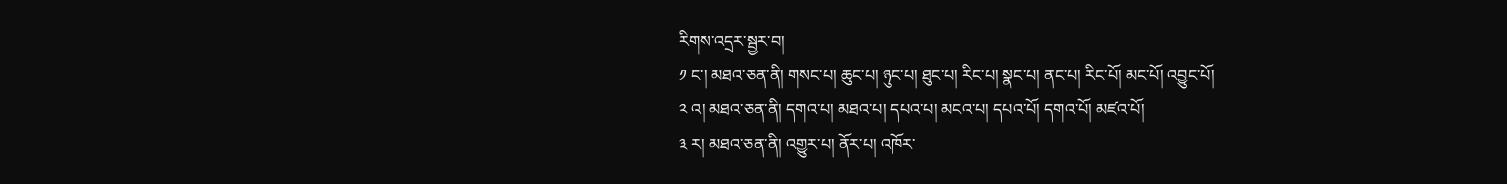རིགས་འདྲར་སྦྱར་བ།
༡ ང་། མཐའ་ཅན་ནི། གསང་པ། ཆུང་པ། ཉུང་པ། ཐུང་པ། རིང་པ། སྣང་པ། ནང་པ། རིང་པོ། མང་པོ། འབྱུང་པོ།
༢ འ། མཐའ་ཅན་ནི། དགའ་པ། མཐའ་པ། དཔའ་པ། མངའ་པ། དཔའ་པོ། དགའ་པོ། མཛའ་པོ།
༣ ར། མཐའ་ཅན་ནི། འགྱུར་པ། ནོར་པ། འཁོར་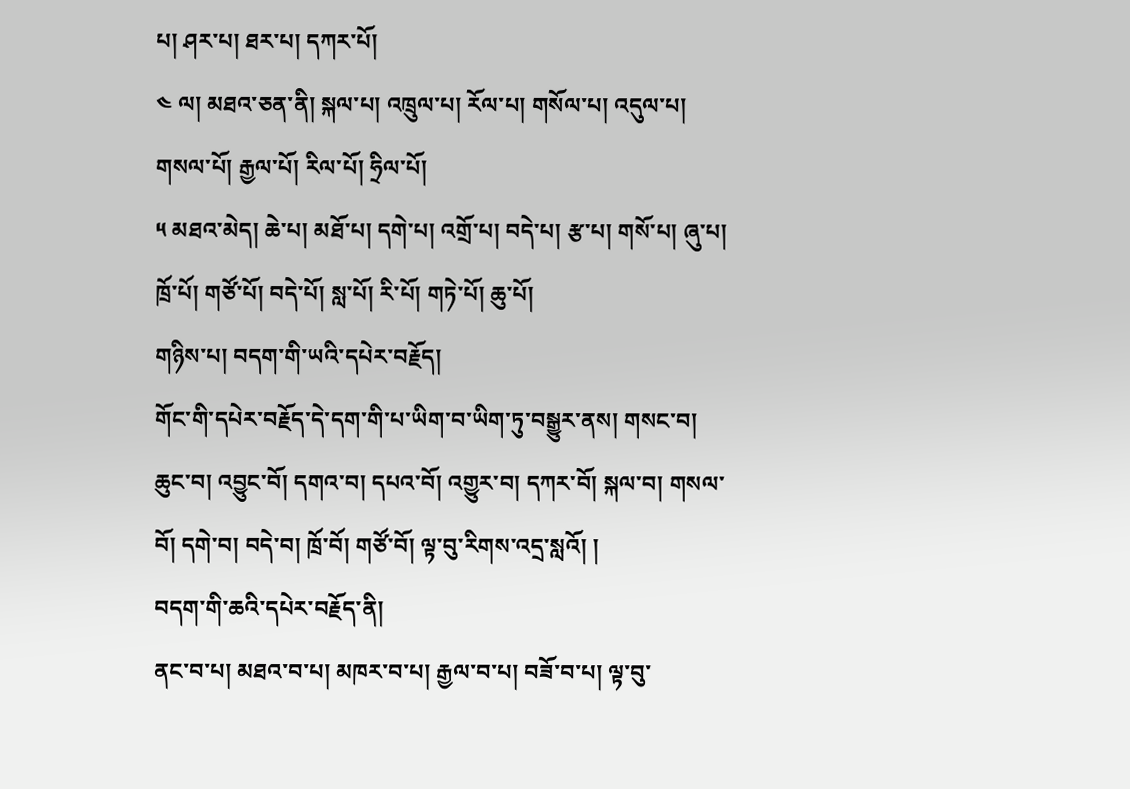པ། ཤར་པ། ཐར་པ། དཀར་པོ།
༤ ལ། མཐའ་ཅན་ནི། སྐལ་པ། འཁྲུལ་པ། རོལ་པ། གསོལ་པ། འདུལ་པ། གསལ་པོ། རྒྱལ་པོ། རིལ་པོ། ཧྲིལ་པོ།
༥ མཐའ་མེད། ཆེ་པ། མཐོ་པ། དགེ་པ། འགྲོ་པ། བདེ་པ། རྩ་པ། གསོ་པ། ཞུ་པ། ཁྲོ་པོ། གཙོ་པོ། བདེ་པོ། སླ་པོ། རི་པོ། གཏེ་པོ། ཆུ་པོ།
གཉིས་པ། བདག་གི་ཡའི་དཔེར་བརྗོད།
གོང་གི་དཔེར་བརྗོད་དེ་དག་གི་པ་ཡིག་བ་ཡིག་ཏུ་བསྒྱུར་ནས། གསང་བ། ཆུང་བ། འབྱུང་བོ། དགའ་བ། དཔའ་བོ། འགྱུར་བ། དཀར་བོ། སྐལ་བ། གསལ་བོ། དགེ་བ། བདེ་བ། ཁྲོ་བོ། གཙོ་བོ། ལྟ་བུ་རིགས་འདྲ་སླའོ། །
བདག་གི་ཆའི་དཔེར་བརྗོད་ནི།
ནང་བ་པ། མཐའ་བ་པ། མཁར་བ་པ། རྒྱལ་བ་པ། བཟོ་བ་པ། ལྟ་བུ་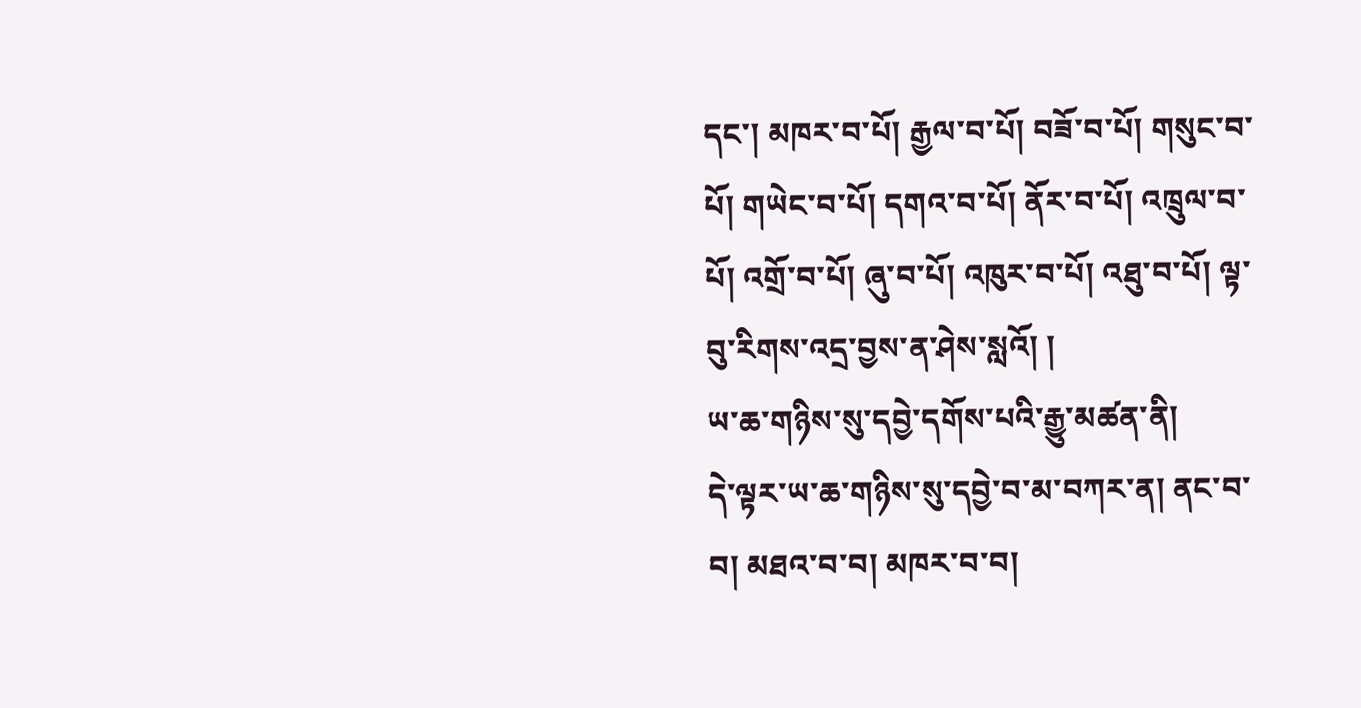དང་། མཁར་བ་པོ། རྒྱལ་བ་པོ། བཟོ་བ་པོ། གསུང་བ་པོ། གཡེང་བ་པོ། དགའ་བ་པོ། ནོར་བ་པོ། འཁྲུལ་བ་པོ། འགྲོ་བ་པོ། ཞུ་བ་པོ། འཁུར་བ་པོ། འཐུ་བ་པོ། ལྟ་བུ་རིགས་འདྲ་བྱས་ན་ཤེས་སླའོ། །
ཡ་ཆ་གཉིས་སུ་དབྱེ་དགོས་པའི་རྒྱུ་མཚན་ནི།
དེ་ལྟར་ཡ་ཆ་གཉིས་སུ་དབྱེ་བ་མ་བཀར་ན། ནང་བ་བ། མཐའ་བ་བ། མཁར་བ་བ།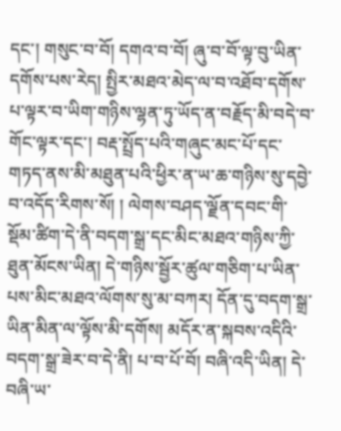དང་། གསུང་བ་བོ། དགའ་བ་བོ། ཞུ་བ་བོ་ལྟ་བུ་ཡིན་དགོས་པས་རེད། སྤྱིར་མཐའ་མེད་ལ་བ་འཐོབ་དགོས་པ་ལྟར་བ་ཡིག་གཉིས་ལྷན་ཏུ་ཡོད་ན་བརྗོད་མི་བདེ་བ་གོང་ལྟར་དང་། བརྡ་སྤྲོད་པའི་གཞུང་མང་པོ་དང་གཏད་ནས་མི་མཐུན་པའི་ཕྱིར་ན་ཡ་ཆ་གཉིས་སུ་དབྱེ་བ་འདོད་རིགས་སོ། ། ལེགས་བཤད་ལྗོན་དབང་གི་སྡོམ་ཚིག་དེ་ནི་བདག་སྒྲ་དང་མིང་མཐའ་གཉིས་ཀྱི་ཐུན་མོངས་ཡིན། དེ་གཉིས་སྦྱོར་ཚུལ་གཅིག་པ་ཡིན་པས་མིང་མཐའ་ལོགས་སུ་མ་བཀར། དོན་དུ་བདག་སྒྲ་ཡིན་མིན་ལ་ལྟོས་མི་དགོས། མདོར་ན་སྐབས་འདིའི་བདག་སྒྲ་ཟེར་བ་དེ་ནི། པ་བ་པོ་བོ། བཞི་འདི་ཡིན། དེ་བཞི་ཡ་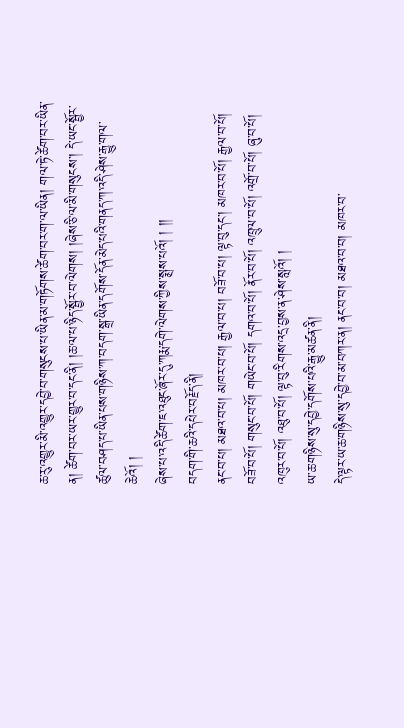ཆ་རུ་འགྱུར་མི་འགྱུར་དབྱེ་བ་གསུངས་པ་ཡིན་མ་གཏོགས་ཚེག་བར་ག་ལ་ཡིན། གལ་ཏེ་ཚེག་བར་ཡིན་ན། ཚེག་བར་ཡར་གྱུར་བ་དང་ནི། །ཆ་ལ་པ་ཉིད་སྦྱོར་བ་ལེགས། །ཞེས་ཅི་ལ་མི་གསུངས་། དེ་ཡང་སྦྱོར་ཚུལ་བཤད་པ་ཡིན་པས་གཉིས་ཀ་བདག་སྒྲ་ཡིན་དགོས་དོན་མེད་པའི་གནད་ཀ་འདི་ཤེས་རྒྱུ་གལ་ཆེའོ། །
ཞེས་པ་འདི་ཚེག་ཇ་འཐུང་ཞོར་དུ་ཀརྨ་དགེ་ལེགས་ཀྱིས་སྨྲས་པའོ། ། །།
བདག་གི་ཆའི་དཔེར་བརྗོད་ནི།
ནང་བ་པ། མཐའ་བ་པ། མཁར་བ་པ། རྒྱལ་བ་པ། བཟོ་བ་པ། ལྟ་བུ་དང་། མཁར་བ་པོ། རྒྱལ་བ་པོ། བཟོ་བ་པོ། གསུང་བ་པོ། གཡེང་བ་པོ། དགའ་བ་པོ། ནོར་བ་པོ། འཁྲུལ་བ་པོ། འགྲོ་བ་པོ། ཞུ་བ་པོ། འཁུར་བ་པོ། འཐུ་བ་པོ། ལྟ་བུ་རིགས་འདྲ་བྱས་ན་ཤེས་སླའོ། །
ཡ་ཆ་གཉིས་སུ་དབྱེ་དགོས་པའི་རྒྱུ་མཚན་ནི།
དེ་ལྟར་ཡ་ཆ་གཉིས་སུ་དབྱེ་བ་མ་བཀར་ན། ནང་བ་བ། མཐའ་བ་བ། མཁར་བ་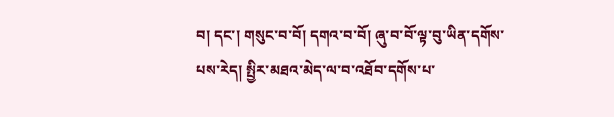བ། དང་། གསུང་བ་བོ། དགའ་བ་བོ། ཞུ་བ་བོ་ལྟ་བུ་ཡིན་དགོས་པས་རེད། སྤྱིར་མཐའ་མེད་ལ་བ་འཐོབ་དགོས་པ་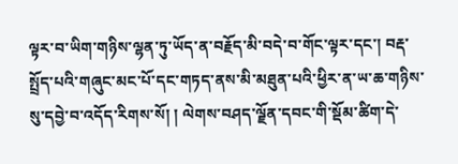ལྟར་བ་ཡིག་གཉིས་ལྷན་ཏུ་ཡོད་ན་བརྗོད་མི་བདེ་བ་གོང་ལྟར་དང་། བརྡ་སྤྲོད་པའི་གཞུང་མང་པོ་དང་གཏད་ནས་མི་མཐུན་པའི་ཕྱིར་ན་ཡ་ཆ་གཉིས་སུ་དབྱེ་བ་འདོད་རིགས་སོ། ། ལེགས་བཤད་ལྗོན་དབང་གི་སྡོམ་ཚིག་དེ་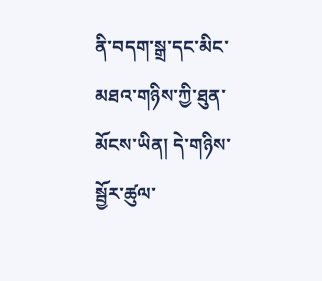ནི་བདག་སྒྲ་དང་མིང་མཐའ་གཉིས་ཀྱི་ཐུན་མོངས་ཡིན། དེ་གཉིས་སྦྱོར་ཚུལ་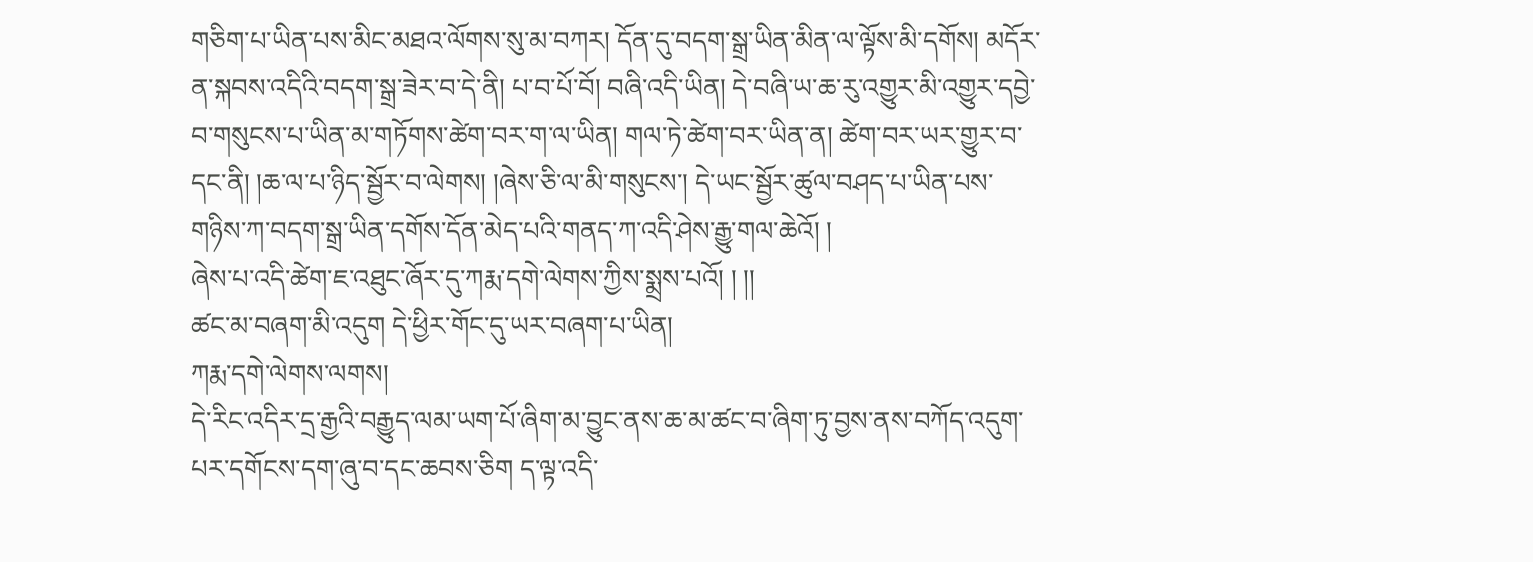གཅིག་པ་ཡིན་པས་མིང་མཐའ་ལོགས་སུ་མ་བཀར། དོན་དུ་བདག་སྒྲ་ཡིན་མིན་ལ་ལྟོས་མི་དགོས། མདོར་ན་སྐབས་འདིའི་བདག་སྒྲ་ཟེར་བ་དེ་ནི། པ་བ་པོ་བོ། བཞི་འདི་ཡིན། དེ་བཞི་ཡ་ཆ་རུ་འགྱུར་མི་འགྱུར་དབྱེ་བ་གསུངས་པ་ཡིན་མ་གཏོགས་ཚེག་བར་ག་ལ་ཡིན། གལ་ཏེ་ཚེག་བར་ཡིན་ན། ཚེག་བར་ཡར་གྱུར་བ་དང་ནི། །ཆ་ལ་པ་ཉིད་སྦྱོར་བ་ལེགས། །ཞེས་ཅི་ལ་མི་གསུངས་། དེ་ཡང་སྦྱོར་ཚུལ་བཤད་པ་ཡིན་པས་གཉིས་ཀ་བདག་སྒྲ་ཡིན་དགོས་དོན་མེད་པའི་གནད་ཀ་འདི་ཤེས་རྒྱུ་གལ་ཆེའོ། །
ཞེས་པ་འདི་ཚེག་ཇ་འཐུང་ཞོར་དུ་ཀརྨ་དགེ་ལེགས་ཀྱིས་སྨྲས་པའོ། ། །།
ཚང་མ་བཞག་མི་འདུག དེ་ཕྱིར་གོང་དུ་ཡར་བཞག་པ་ཡིན།
ཀརྨ་དགེ་ལེགས་ལགས།
དེ་རིང་འདིར་དྲ་རྒྱའི་བརྒྱུད་ལམ་ཡག་པོ་ཞིག་མ་བྱུང་ནས་ཆ་མ་ཚང་བ་ཞིག་ཏུ་བྱས་ནས་བཀོད་འདུག་པར་དགོངས་དག་ཞུ་བ་དང་ཆབས་ཅིག ད་ལྟ་འདི་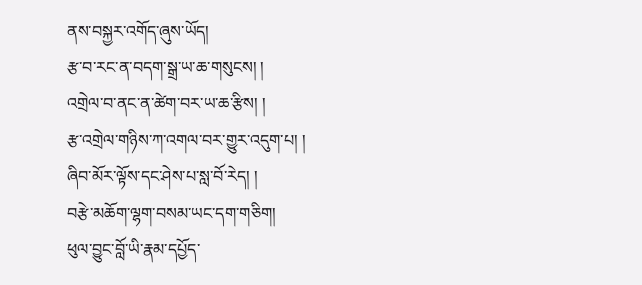ནས་བསྐྱར་འགོད་ཞུས་ཡོད།
རྩ་བ་རང་ན་བདག་སྒྲ་ཡ་ཆ་གསུངས། །
འགྲེལ་བ་ནང་ན་ཚེག་བར་ཡ་ཆ་རྩིས། །
རྩ་འགྲེལ་གཉིས་ཀ་འགལ་བར་གྱུར་འདུག་པ། །
ཞིབ་མོར་ལྟོས་དང་ཤེས་པ་སླ་བོ་རེད། །
བརྩེ་མཆོག་ལྷག་བསམ་ཡང་དག་གཅིག།
ཕུལ་བྱུང་བློ་ཡི་རྣམ་དཔྱོད་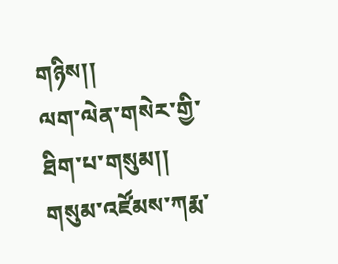གཉིས།།
ལག་ལེན་གསེར་གྱི་ཐིག་པ་གསུམ།།
གསུམ་འཛོམས་ཀརྨ་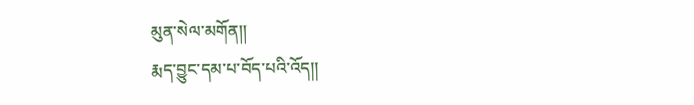མུན་སེལ་མགོན།།
རྨད་བྱུང་དམ་པ་བོད་པའི་འོད།།